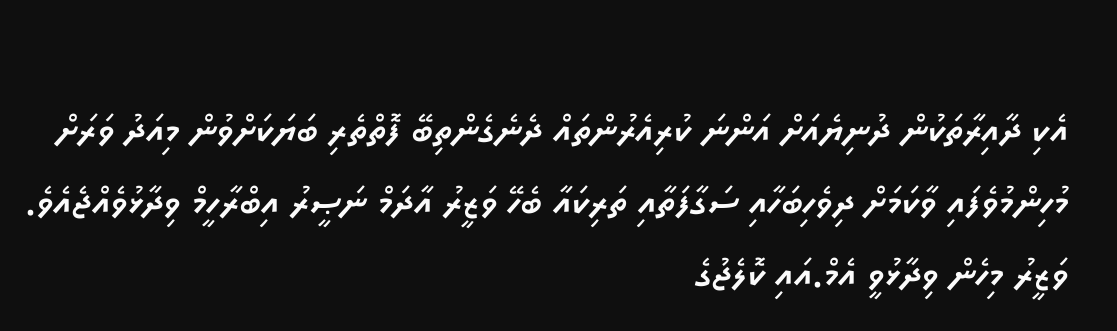އެކި ދާއިރާތަކުން ދުނިޔެއަށް އަންނަ ކުރިއެރުންތައް ދެނެގެންތިބޭ ފޮތްތެރި ބަޔަކަށްވުން މިއަދު ވަރަށް މުހިންމުވެފައި ވާކަމަށް ދިވެހިބަހާއި ސަގާފަތާއި ތަރިކައާ ބެހޭ ވަޒީރު އާދަމް ނަޞީރު އިބްރާހީމް ވިދާޅުވެއްޖެއެވެ. ވަޒީރު މިހެން ވިދާޅުވީ އެމް.އައި ކޮލެޖުގެ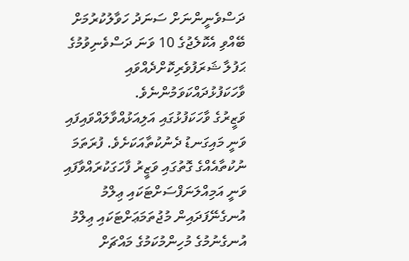ދަސްވެނީންނަށް ސަނަދު ހަވާލުކުރުމަށް ބޭއްވި އެކޮލެޖުގެ 10 ވަނަ ދަސްވެނިވުމުގެ ޙަފުލާ ޝަރަފުވެރިކޮށްދެއްވައި ވާހަކަފުޅުދައްކަވަމުންނެވެ.
ވަޒީރުގެ ވާހަކަފުޅުގައި އަލިއަޅުއްވާލައްވައިފައި ވަނީ މައިގަނޑު ދެނުކުތާއަކަށެވެ. ފުރަތަމަ ނުކުތާއެއްގެ ގޮތުގައި ވަޒީރު ފާހަގަކުރައްވާފައި ވަނީ އަމިއްލަނަފްސަށްޓަކައި ޢިލްމު އުނގެނޭފަދައިން މުޖުތަމަޢަށްޓަކައި ޢިލްމު އުނގެނުމުގެ މުހިންމުކަމުގެ މައްޗަށް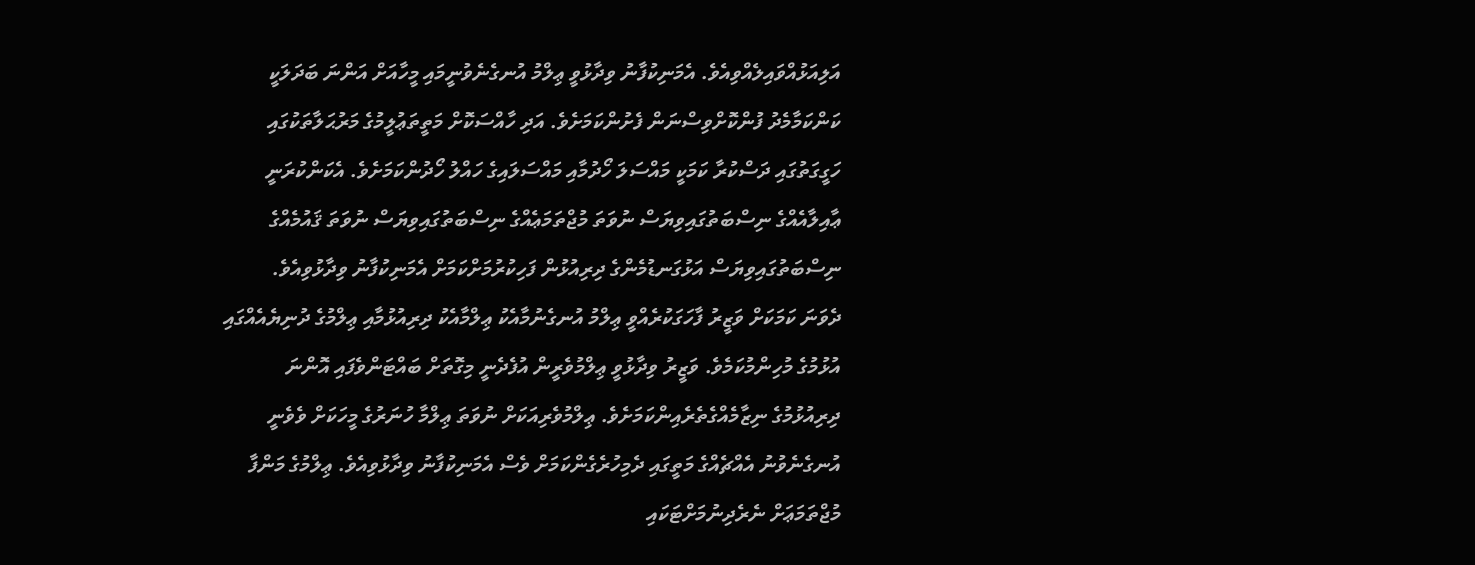އަލިއަޅުއްވައިލެއްވިއެވެ. އެމަނިކުފާނު ވިދާޅުވީ ޢިލްމު އުނގެނެވުނީމައި މީހާއަށް އަންނަ ބަދަލަކީ ކަންކަމާމެދު ފުންކޮށްވިސްނަން ފެށުންކަމަށެވެ. އަދި ހާއްސަކޮށް މަތީތަޢުލީމުގެ މަރުޙަލާތަކުގައި ހަގީގަތުގައި ދަސްކުރާ ކަމަކީ މައްސަލަ ހޯދުމާއި މައްސަލައިގެ ހައްލު ހޯދުންކަމަށެވެ. އެކަންކުރަނީ ޢާއިލާއެއްގެ ނިސްބަތުގައިވިޔަސް ނުވަތަ މުޖްތަމަޢެއްގެ ނިސްބަތުގައިވިޔަސް ނުވަތަ ޤައުމެއްގެ ނިސްބަތުގައިވިޔަސް އަޅުގަނޑުމެންގެ ދިރިއުޅުން ފަހިކުރުމަށްކަމަށް އެމަނިކުފާނު ވިދާޅުވިއެވެ.
ދެވަނަ ކަމަކަށް ވަޒީރު ފާހަގަކުރެއްވީ ޢިލްމު އުނގެނުމާއެކު ޢިލްމާއެކު ދިރިއުޅުމާއި ޢިލްމުގެ ދުނިޔެއެއްގައި އުޅުމުގެ މުހިންމުކަމެވެ. ވަޒީރު ވިދާޅުވީ ޢިލްމުވެރީން އުފެދެނީ މިގޮތަށް ބައްޓަންވެފައި އޮންނަ ދިރިއުޅުމުގެ ނިޒާމެއްގެތެރެއިންކަމަށެވެ. ޢިލްމުވެރިއަކަށް ނުވަތަ ޢިލްމާ ހުނަރުގެ މީހަކަށް ވެވެނީ އުނގެނެވުނު އެއްޗެއްގެ މަތީގައި ދެމިހުރެގެންކަމަށް ވެސް އެމަނިކުފާނު ވިދާޅުވިއެވެ. ޢިލްމުގެ މަންފާ މުޖްތަމަޢަށް ނެރެދިނުމަށްޓަކައި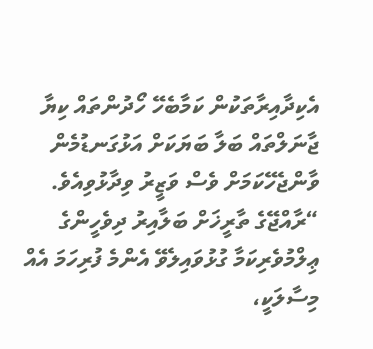އެކިދާއިރާތަކުން ކަމާބެހޭ ހޯދުންތައް ކިޔާ ޖާނަލްތައް ބަލާ ބަޔަކަށް އަޅުގަނޑުމެން ވާންޖެހޭކަމަށް ވެސް ވަޒީރު ވިދާޅުވިއެވެ.
“ރާއްޖޭގެ ތާރީޚަށް ބަލާއިރު ދިވެހީންގެ ޢިލްމުވެރިކަމާ ގުޅުވައިލެވޭ އެންމެ ފުރިހަމަ އެއް މިސާލަކީ،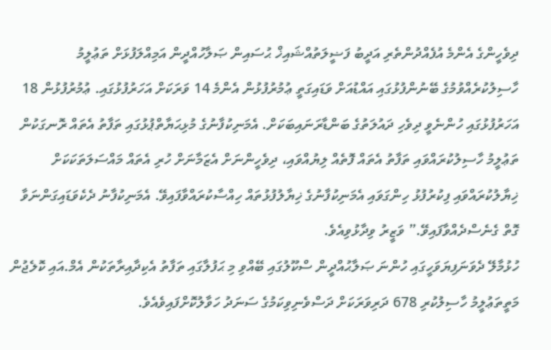ދިވެހީންގެ އެންމެ އުފެއްދުންތެރި އަދީބު ފަޟީލަތުއްޝައިޚް ޙުސައިން ޞަލާހުއްދީން އަމިއްލަފުޅަށް ތަޢުލީމު ހާސިލުކުރެއްވުމުގެ ބޭނުންފުޅުގައި އައްޑުއަށް ވަޑައިގަތީ ޢުމުރުފުޅުން އެންމެ 14 ވަރަކަށް އަހަރުފުޅުގައި. ޢުމުރުފުޅުން 18 އަހަރުފުޅުގައި ހުންނެވީ ދިވެހި ދައުލަތުގެ ބަންޑާރަނައިބަކަށް. އެމަނިކުފާނުގެ މުޅިޙަޔާތްޕުޅުގައި ތަފާތު އެތައް ރޮނގަކުން ތަޢުލީމު ހާސިލުކުރައްވައި ތަފާތު އެތައް ފޮތެއް ލިޔުއްވައި، ދިވެހީންނަށް އެޒަމާނަށް ހުރި އެތައް މައްސަލަތަކަކަށް ޚިޔާލުކުރައްވައި ފިކުރުފުޅު ހިންގަވައި އެމަނިކުފާނުގެ ޚިޔާލުފުޅުތައް ހިއްސާކުރައްވާފައިވޭ. އެމަނިކުފާނު ދެކެވަޑައިގަންނަވާ ގޮތް ގެނެސްދެއްވާފައިވޭ.” ވަޒީރު ވިދާޅުވިއެވެ.
ހުޅުމާލޭ ދެވަނަފިޔަވަހީގައި ހުންނަ ޞަލާޙުއްދީން ސްކޫލުގައި ބޭއްވި މި ޙަފުލާގައި ތަފާތު އެކިދާއިރާތަކުން އެމް.އައި ކޮލެޖުން މަތީތަޢުލީމު ހާސިލުކުރި 678 ދަރިވަރަކަށް ދަސްވެނިވިކަމުގެ ސަނަދު ހަވާލުކޮށްފައިވެއެވެ.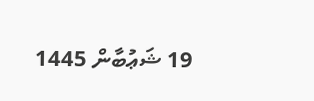19 ޝަޢުބާން 1445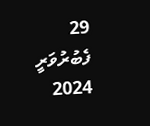29 ފެބުރުވަރީ 2024